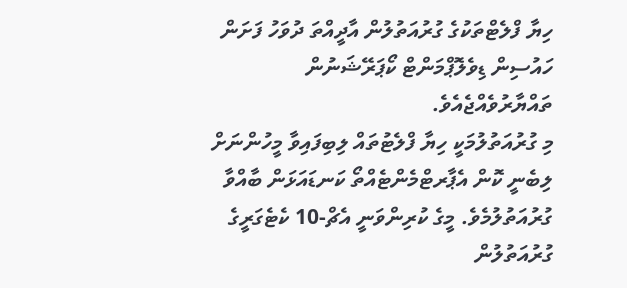ހިޔާ ފްލެޓްތަކުގެ ގުރުއަތުލުން އާދީއްތަ ދުވަހު ފަށަން ހައުސިން ޑިވެލޮޕްމަންޓް ކޯޕަރޭޝަނުން ތައްޔާރުވެއްޖެއެވެ.
މި ގުރުއަތުލުމަކީ ހިޔާ ފްލެޓުތައް ލިބިފައިވާ މީހުންނަށް ލިބެނީ ކޮން އެޕާރޓްމެންޓެއްތޯ ކަނޑައަޅަން ބާއްވާ ގުރުއަތުލުމެވެ. މީގެ ކުރިންވަނީ އެޗް-10 ކެޓެގަރީގެ ގުރުއަތުލުން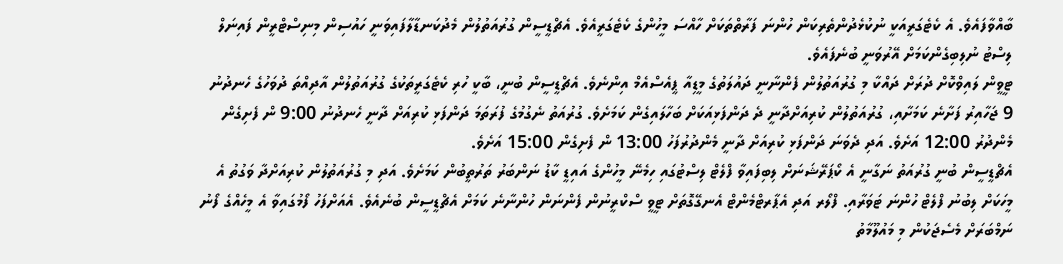ބާއްވާފައެވެ. އެ ކެޓެގަރީއަކީ ނުކުޅެދުންތެރިކަން ހުންނަ ފަރާތްތަކަށް ހާއްސަ މީހުންގެ ކެޓެގަރީއެވެ. އެޗްޑީސީން ގުރުއަތުލުން މެދުކަނޑާލާފައިވަނީ ހައުސިން މިނިސްޓްރީން ފައިނަލް ލިސްޓު ނުލިބިގެންކަމަށް އޭރުވަނީ ބުނެފައެވެ.
ޓީވީން ލައިވްކޮށް ދުރަށް ދައްކާ މި ގުރުއަތުލުން ފެންނާނީ ދައުލަތުގެ މީޑިއާ ޕީއެސްއެމް އިންނެވެ. އެޗްޑީސީން ބުނީ، ބާކީ ހުރި ކެޓެގަރީތަކުގެ ގުރުއަތުލުން އާދިއްތަ ދުވަހުގެ ހެނދުނު 9 ޖަހާއިރު ފަށާނެ ކަމަށާއި، ގުރުއަތުލުން ކުރިއަށްދާނީ ދެ ދަންފަޅިއަކަށް ބަހާލައިގެން ކަމަށެވެ. ގުރުއަތު ނެގުމުގެ ފުރަތަމަ ދަންފަޅި ކުރިއަށް ދާނީ ހެނދުނު 9:00 ން ފެށިގެން މެންދުރު 12:00 އަށެވެ. އަދި ދެވަނަ ދަންފަޅި ކުރިއަށް ދާނީ މެންދުރުފަހު 13:00 ން ފެށިގެން 15:00 އަށެވެ.
އެޗްޑީސީން ބުނީ ގުރުއަތު ނަގާނީ އެ ކޯޕަރޭޝަނަށް ލިބިފައިވާ ފްލެޓް ލިސްޓުގައި ހިމެނޭ މީހުންގެ އައިޑީ ކާޑު ނަންބަރު ތަރުތީބުން ކަމަށެވެ. އަދި މި ގުރުއަތުލުން ކުރިއަށްދާ ވަގުތު އެ މީހަކަށް ލިބުނު ފްލެޓް ހުންނަ ޓަވަރާއި. ފްލޯރ އަދި އެޕާރޓްމެންޓް އެނގޭގޮތަށް ޓީވީ ސްކްރީނުން ފެންނަން ހުންނާނެ ކަމަށް އެޗްޑީސީން ބުނެއެވެ. އެއަށްފަހު ފޯމުގައިވާ އެ މީހެއްގެ ފޯނު ނަމްބަރަށް މެސެޖަކުން މި މައުލޫމާތު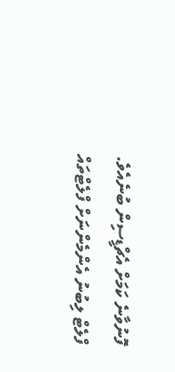ފޮނުވާނެ ކަމަށް އެޗްޑީސިން ބުނެއެވެ.
ފްލެޓް ލިބުނު އެންމެންނަށް ފްލެޓްތައް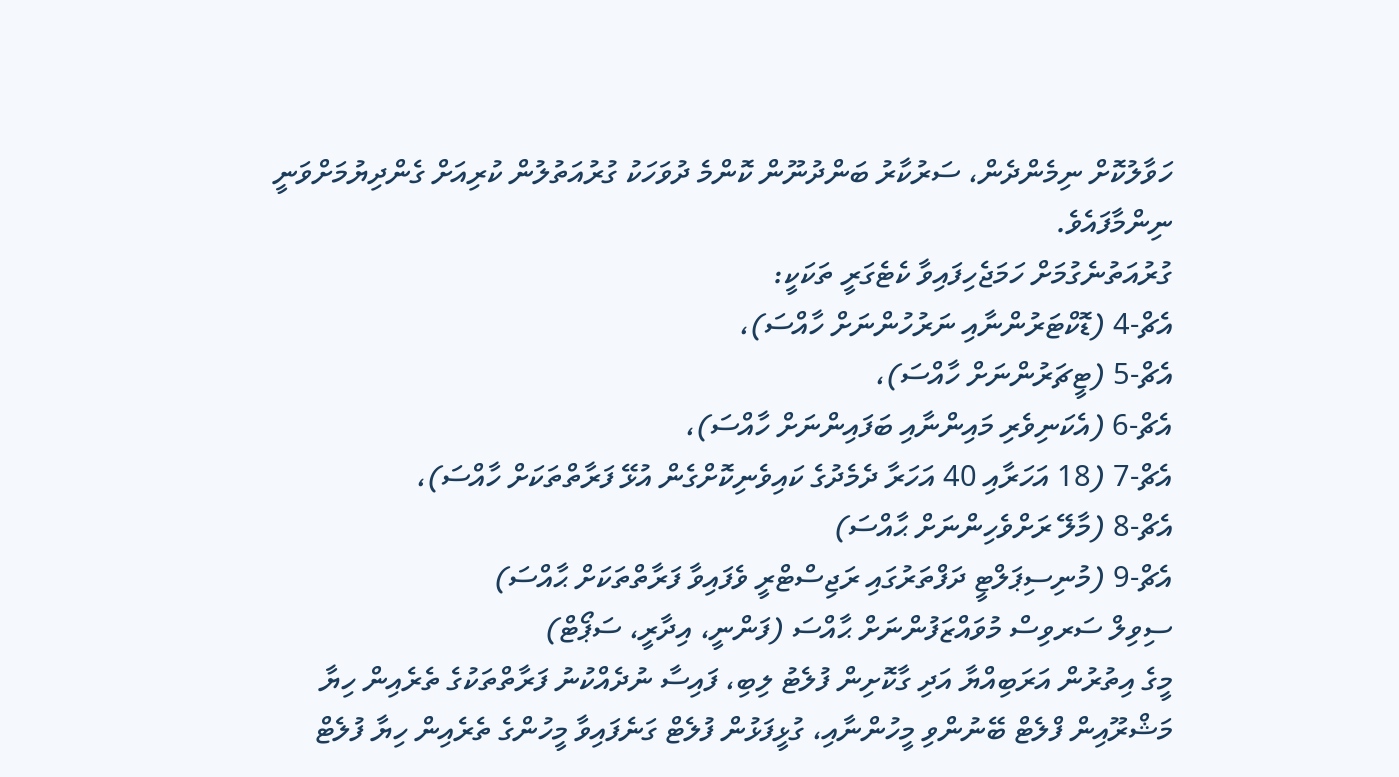ހަވާލުކޮށް ނިމެންދެން، ސަރުކާރު ބަންދުނޫން ކޮންމެ ދުވަހަކު ގުރުއަތުލުން ކުރިއަށް ގެންދިޔުމަށްވަނީ ނިންމާފައެވެ.
ގުރުއަތުނެގުމަށް ހަމަޖެހިފައިވާ ކެޓެގަރީ ތަކަކީ:
އެޗް-4 (ޑޮކްޓަރުންނާއި ނަރުހުންނަށް ހާއްސަ)،
އެޗް-5 (ޓީޗަރުންނަށް ހާއްސަ)،
އެޗް-6 (އެކަނިވެރި މައިންނާއި ބަފައިންނަށް ހާއްސަ)،
އެޗް-7 (18 އަހަރާއި 40 އަހަރާ ދެމެދުގެ ކައިވެނިކޮށްގެން އުޅޭ ފަރާތްތަކަށް ހާއްސަ)،
އެޗް-8 (މާލޭ ރަށްވެހިންނަށް ޙާއްސަ)
އެޗް-9 (މުނިސިޕަލްޓީ ދަފްތަރުގައި ރަޖިސްޓްރީ ވެފައިވާ ފަރާތްތަކަށް ޙާއްސަ)
ސިވިލް ސަރވިސް މުވައްޒަފުންނަށް ޙާއްސަ (ފަންނީ، އިދާރީ، ސަޕޯޓް)
މީގެ އިތުރުން އަރަބިއްޔާ އަދި ގާކޮށިން ފުލެޓު ލިބި، ފައިސާ ނުދެއްކުނު ފަރާތްތަކުގެ ތެރެއިން ހިޔާ މަޝްރޫއިން ފްލެޓް ބޭނުންވި މީހުންނާއި، ގުޅީފަޅުން ފުލެޓް ގަނެފައިވާ މީހުންގެ ތެރެއިން ހިޔާ ފުލެޓް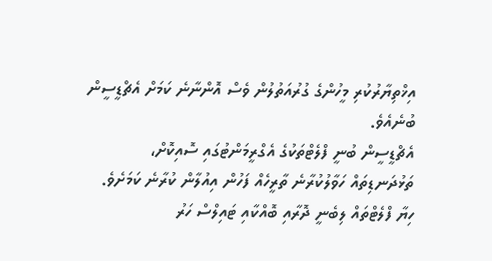އިޚްތިޔާރުކުރި މީހުންގެ ގުރުއަތުލުން ވެސް އޮންނާނެ ކަމަށް އެޗްޑީސީން ބުނެއެވެ.
އެޗްޑީސީން ބުނީ ފްލެޓްތަކުގެ އެގްރީމަންޓުގައި ސޮއިކޮށް، ތަޅުދަނޑިތައް ހަވާލުކުރާނެ ތާރީހެއް ފަހުން އިއުލާން ކުރާނެ ކަމަށެވެ. ހިޔާ ފްލެޓްތައް ލިބެނީ ދޮރާއި ބޮއްކާއި ޓައިލްސް ހަރު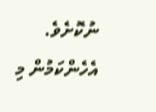ނުކޮށެވެ. އެހެންކަމުން މި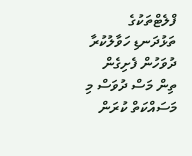ފްލެޓްތަކުގެ ތަޅުދަނޑި ހަވާލުކުރާ ދުވަހުން ފެށިގެން ތިން މަސް ދުވަސް މި މަސައްކަތް ކުރަން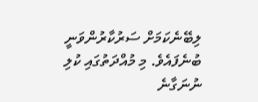ލިބޭނެކަމަށް ސަރުކާރުންވަނީ ބުނެފައެވެ. މި މުއްދަތުގައި ކުލި ނުނަގާނެ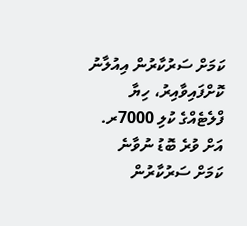ކަމަށް ސަރުކާރުން އިއުލާނު ކޮށްފައިވާއިރު، ހިޔާ ފްލެޓެއްގެ ކުލި 7000ރ. އަށް ވުރެ ބޮޑު ނުވާނެ ކަމަށް ސަރުކާރުން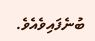ބުނެފައިވެއެވެ.